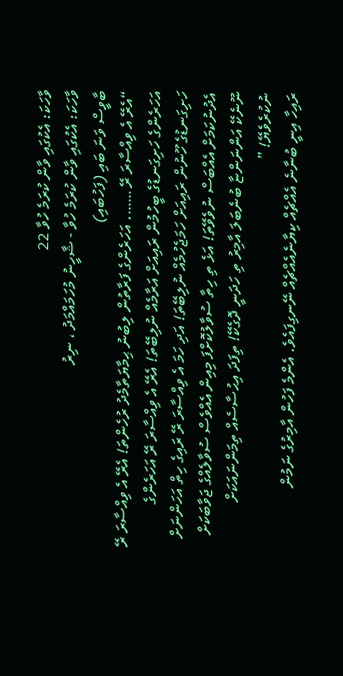ވާހަކަ: އެކުގައި ވާން ކުރަމެ ހުވާ 22
ވާހަކަ: އެކުގައި ވާން ކުރަމެ ހުވާ - ޝާހީނު މުހަމައްމަދު ، ނިރު
ބާވީސް ވަނަ ބައި (ފަހުބައި)
“އެރޭ އެ ވިއްސާރަ ރޭ ……. އަހަރެންގެ ފަރާތުން ލިބުނު ޙިމާޔަތާމެދު ރުހެންތަ! އެރޭ އެ ވިއްސާރަ ރޭ އަހަރެންގެ ހަށިގަނޑުގެ ބީހުމުން ރައިއަށް އަރާމެއް ނުލިބޭތަ! އެރޭ އެ ވިއްސާރަ ރޭ އަހަރެންގެ ހަށިގަނޑުގެ ހޫނުން ރައިއަށް ހަމަޖެހުމެއް ނުލިބޭތަ! އަދި ހަމަ އެ ވިއްސާރަ ރޭ ރައިގެ ހިތް އަހަންނަށް އެދުނުކަމަށް އެއްބަސް ނުވެވޭތަ! އަޅެ ތި ހިތާ ސުވާލުކޮށްފަ މިއިން އެއްވެސް ސުވާލެއްގެ ޖަވާބަކަށް ނޫނެކޭ އަންނަންޏާ ބުނެބަލަ އާމިރު ތި ހަދަނީ ދޮގެކޭ! ތިފަދަ އިޙުސާސެއް ތިމަންނައަކަށް ނުކުރެވެޔޭ! ”
ރައިހާ އިނީ ބުނާނެ އެއްޗެއް ކިޔާނެއެއްޗެއް ނޭނގިފައެވެ. އެންމެ ފަހުން އާމިރުގެ ނަމުން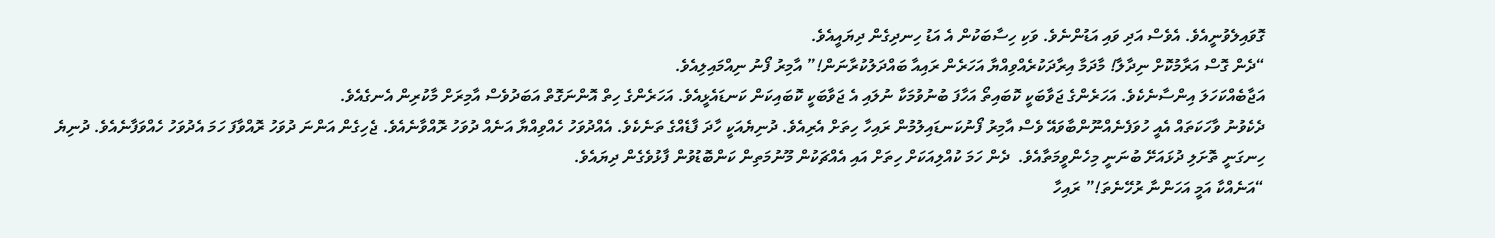ގޮވައިލެވުނީއެވެ. އެވެސް އަދި ވައި އަޑުންނެވެ. ވަކި ހިސާބަކުން އެ އަޑު ހިނދިގެން ދިޔައީއެވެ.
“ދެން ގޮސް އަރާމުކޮށް ނިދާލާ! މާދަމާ އިރާދަކުރެއްވިއްޔާ އަހަރެން ރައިއާ ބައްދަލުކުރާނަން!” އާމިރު ފޯނު ނިއްމައިލިއެވެ.
އަޖާބެއްކަހަލަ އިންސާނެކެވެ. އަހަރެންގެ ޖަވާބަކީ ކޮބައިތޯ އަހާފަ ބުނުވުމަކާ ނުލައި އެ ޖަވާބަކީ ކޮބައިކަން ކަނޑައެޅީއެވެ. އަހަރެންގެ ހިތް އޮންނަގޮތް އަބަދުވެސް އާމިރަށް މާކުރިން އެނގެއެވެ.
ދެކެވުނު ވާހަކަތައް އެއީ ހުވަފެނެއްނޫންބާވައޭ ވެސް އާމިރު ފޯނުކަނޑައިލުމުން ރައިހާ ހިތަށް އެރިއެވެ. ދުނިޔެއަކީ ހާދަ ފާޑެއްގެ ތަނެކެވެ. އެއްދުވަހު ހެއްވިއްޔާ އަނެއް ދުވަހު ރޮއްވާނެއެވެ. ޖެހިގެން އަންނަ ދުވަހު ރޮއްވާފަ ހަމަ އެދުވަހު ހެއްވަފާނެއެވެ. ދުނިޔެ ހިނގަނީ ތޮށަލި ދުޅައަށޭ ބުނަނީ މިހެންވީމަތާއެވެ.  ދެން ހަމަ ކުއްލިއަކަށް ހިތަށް އައި އެއްޗަކުން މޫނުމަތިން ކަންބޮޑުވުން ފާޅުވެގެން ދިޔައެވެ.
“އަނެއްކާ އަމީ އަހަންނާ ރުހޭނެތަ!” ރައިހާ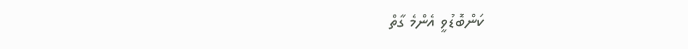ކަންބޮޑުވީ އެންމެ ގާތް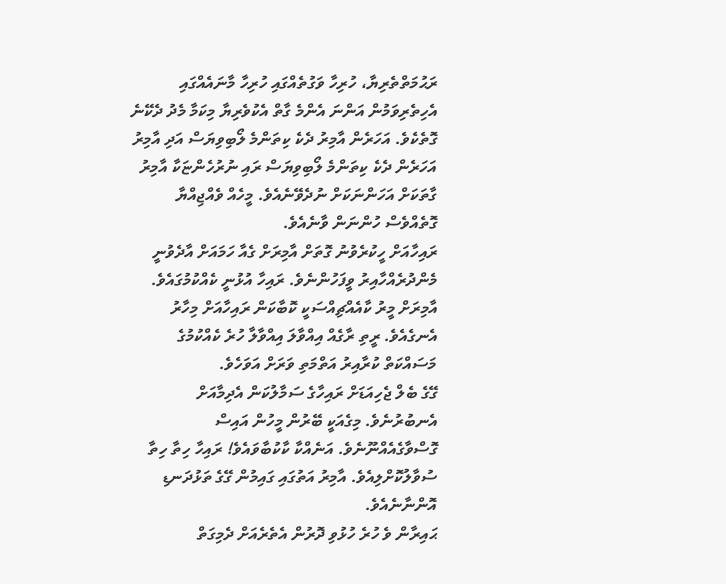ރަޙުމަތްތެރިޔާ، ހުރިހާ ވަގުތެއްގައި ހުރިހާ މާނައެއްގައި އެހިތެރިވަމުން އަންނަ އެންމެ ގާތް އެކުވެރިޔާ މިކަމާ މެދު ދެކޭނެ ގޮތެކެވެ. އަހަރެން އާމިރު ދެކެ ކިތަންމެ ލޯބިވިޔަސް އަދި އާމިރު އަހަރެން ދެކެ ކިތަންމެ ލޯބިވިޔަސް ރައި ނުރުހެންޏަކާ އާމިރު ގާތަކަށް އަހަންނަކަށް ނުދެވޭނެއެވެ. މީހެއް ވެއްޖިއްޔާ ގޮތެއްވެސް ހުންނަން ވާނެއެވެ.
ރައިހާއަށް ހީކުރެވުނު ގޮތަށް އާމިރަށް ގެއާ ހަމައަށް އާދެވުނީ މެންދުރެއްހާއިރު ވީފަހުންނެވެ. ރައިހާ އުޅުނީ ކެއްކުމުގައެވެ. އާމިރަށް މީރު ކާއެއްޗިއްސަކީ ކޮބާކަން ރައިހާއަށް މިހާރު އެނގެއެވެ. ރީތި ރާގެއް އިއްވާލަ އިއްވާލާ ހުރެ ކެއްކުމުގެ މަސައްކަތް ކުރާއިރު އަތްމަތި ވަރަށް އަވަހެވެ.
ގޭގެ ބެލް ޖެހިއަޑަށް ރައިހާގެ ސަމާލުކަން އެދިމާއަށް އެނބުރުނެވެ. މިގެއަކީ ބޭރުން މީހުން އައިސް ގޮސްވާގެއެއްނޫނެވެ. އަނެއްކާ ކާކުބާވައެވެ! ރައިހާ ހިތާ ހިތާ ސުވާލުކޮށްލިއެވެ. އާމިރު އަތުގައި ގައިމުން ގޭގެ ތަޅުދަނޑި އޮންނާނެއެވެ.
ޙައިރާން ވެ ހުރެ ހުޅުވި ދޮރުން އެތެރެއަށް ދެމިގަތް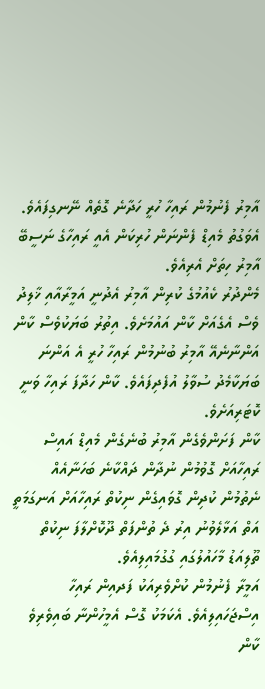އާމިރު ފެނުމުން ރައިހާ ހުރީ ހަދާނެ ގޮތެއް ނޭނގިފައެވެ. އެވަގުތު މެއިޑް ފެންނަން ހުރިކަން އެއީ ރައިހާގެ ނަސީބޭ އާމިރު ހިތަށް އެރިއެވެ.
މެންދުރު ކެއުމުގެ ކުރިން އާމިރު އެދުނީ އަމީރާއާއި ޚާލިދު ވެސް އެގެއަށް ކާން އައުމަށެވެ. އިތުރު ބަޔަކުވެސް ކާން އަންނާނެއޭ އާމިރު ބުނުމުން ރައިހާ ހުރީ އެ އަންނަ ބަޔަކާމެދު ސުވާލު އުފެދިފައެވެ. ކާން ހަދާފަ ރައިހާ ވަނީ ކޮޓަރިއަށެވެ.
ކާން ފަށަންވެގެން އާމިރު ބުނެގެން މެއިޑް އައިސް ރައިހާއަށް ގޮވުމުން ނުދާން ދައްކާނެ ބަހަނާއެއް ނެތުމުން ކުދިން ގޮވައިގެން ނިކުތް ރައިހާއަށް އަނގަމަތީ އަތް އަޅާލެވުނު އިރު ދެ ތުންފަތް ދޫކޮށްލާފަ ނިކުތް ތޫލިއަޑު މާހައުލުގައި ގުގުމައިލިއެވެ.
އަމީރާ ފެނުމުން ކުށްވެރިއަކު ފަދއިން ރައިހާ އިސްޖަހައިލިއެވެ. އެކަމަކު ގޮސް އެމީހުންނާ ބައިވެރިވެ ކާން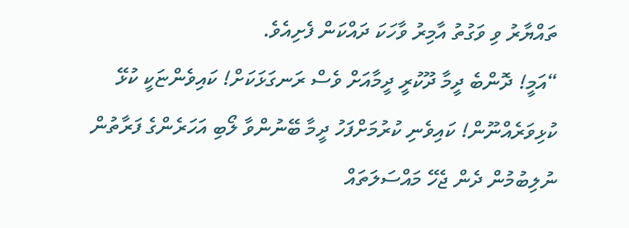ތައްޔާރު ވި ވަގުތު އާމިރު ވާހަކަ ދައްކަން ފެށިއެވެ.
“އަމީ! ދޮންބެ ދީމާ ދޫކުރީ ދީމާއަށް ވެސް ރަނގަޅަކަށް! ކައިވެންޏަކީ ކުޅޭ ކުޅިވަރެއްނޫން! ކައިވެނި ކުރުމަށްފަހު ދީމާ ބޭނުންވާ ލޯބި އަހަރެންގެ ފަރާތުން ނުލިބުމުން ދެން ޖެހޭ މައްސަލަތައް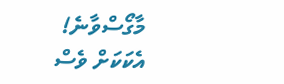މާގޯސްވާނެ! އެކަކަށް ވެސް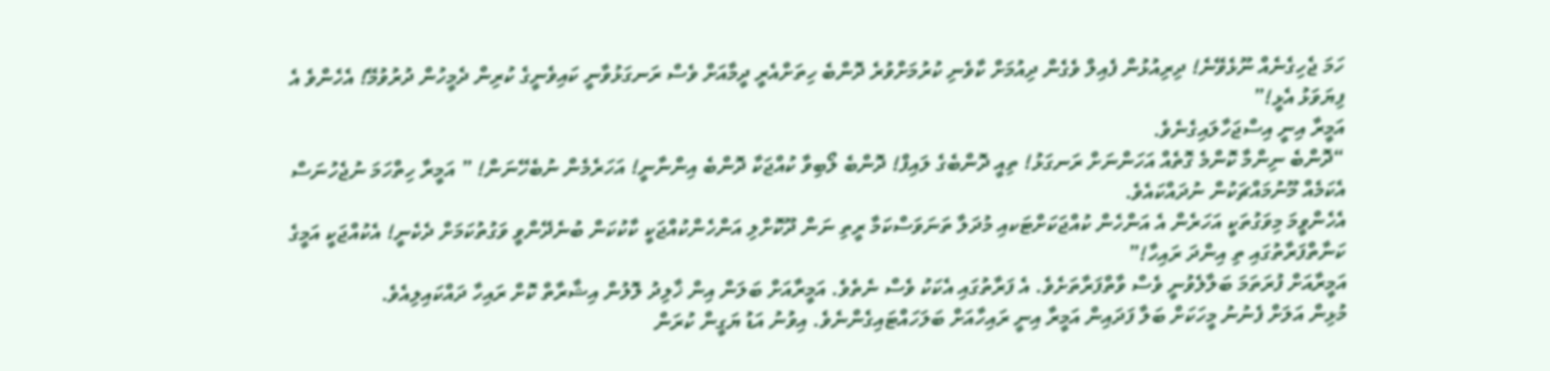ހަމަ ޖެހިގެނެއް ނޫޅެވޭނެ! ދިރިއުޅުން ފެއިލް ވެގެން ދިއުމަށް ކާވެނި ކުރުމަށްވުރެ ދޮންބެ ހިތަށްއެރީ ދީމާއަށް ވެސް ރަނގަޅުވާނީ ކައިވެނީގެ ކުރިން ދެމީހުން ދުރުވުމޭ! އެހެންވެ އެ ފިޔަވަޅު އެޅީ!”
އަމީރާ އިނީ އިސްޖަހާލައިގެނެވެ.
“ދޮންބެ ނިންމާ ކޮންމެ ގޮތެއް އަހަންނަށް ރަނގަޅު! ތިއީ ދޮންބެގެ ލައިފް! ދޮންބެ ލޯބިވާ ކުއްޖަކާ ދޮންބެ އިންނާނީ! އަހަރެމެން ނުބެހޭނަން! ” އަމީރާ ހިތްހަމަ ނުޖެހުނަސް އެކަމެއް މޫނުމައްޗަކުން ނުދައްކައެވެ.
އެހެންވީމަ މިވަގުތަކީ އަހަރެން އެ އަންހެން ކުއްޖަކަށްޓަކއި މުދަލާ ތަނަވަސްކަމާ ރީތި ނަން ދޫކޮށްލި އަންހެންކުއްޖަކީ ކާކުކަން ބުނެދޭންވީ ވަގުތުކަމަށް ދެކެނީ! އެކުއްޖަކީ އަމީގެ ކަނާތްފަރާތުގައި ތި އިންދަ ރައިހާ!”
އަމީރާއަށް ފުރަތަމަ ބަލާލެވުނީ ވެސް ވާތްފަރާތަށެވެ. އެ ފަރާތުގައި އެކަކު ވެސް ނެތެވެ. އަމީރާއަށް ބަލަން އިން ޚާލިދު ލޮލުން އިޝާރާތް ކޮށް ރައިހާ ދައްކައިލިއެވެ.
މުޅިން އަލަށް ފެނުނު މީހަކަށް ބަލާ ފަދައިން އަމީރާ އިނީ ރައިހާއަށް ބަލަހައްޓައިގެންނެވެ. އިވުނު އަޑު ޔަގީން ކުރަން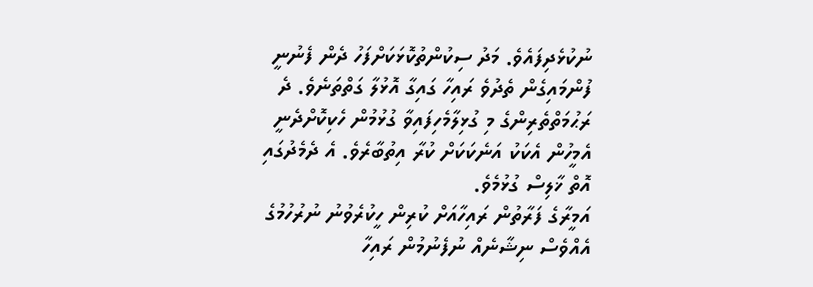ނުކުޅެދިފައެވެ. މަދު ސިކުންތުކޮޅަކަށްފަހު ދެން ފެނުނީ ފުންމައިގެން ތެދުވެ ރައިހާ ގައިގާ އޮޅުލާ ގަތްތަނެވެ. ދެ ރަޙުމަތްތެރިންގެ މި ގުޅިލާމެހިފައިވާ ގުޅުމުން ހެކިކޮށްދެނީ އެމީހުން އެކަކު އަނެކަކަށް ކުރާ އިތުބާރެވެ. އެ ދެމެދުގައި އޮތް ޚާލިސް ގުޅުމެވެ.
އަމީރާގެ ފަރާތުން ރައިހާއަށް ކުރިން ހީކުރެވުނު ނުރުހުމުގެ އެއްވެސް ނިޝާނެއް ނުފެނުމުން ރައިހާ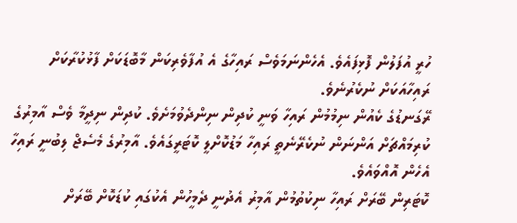ހުރީ އުފަލުން ފޮޅިފައެވެ. އެހެންނަމަވެސް ރައިހާގެ އެ އުފާވެރިކަން މާބޮޑަކަށް ފާޅުކުރާކަށް ރައިހާއަކަށް ނުކެރުނެވެ.
ރޭގަނޑުގެ ކެއުން ނިމުމުން ރައިހާ ވަނީ ކުދިން ނިންދެވުމަށެވެ. ކުދިން ނިދީމާ ވެސް އާމިރުގެ ކުރިމައްޗަށް އަންނަން ނުކެރޭނެތީ ރައިހާ މަޑުކޮށްލީ ކޮޓަރީގައެވެ. އާމިރުގެ މެސެޖް ލިބުނީ ރައިހާ އެހެން އޮއްވައެވެ.
ކޮޓަރިން ބޭރަށް ރައިހާ ނިކުތުމުން އާމިރު އެދުނީ ދެމީހުން އެކުގައި ކުޑަކޮށް ބޭރަށް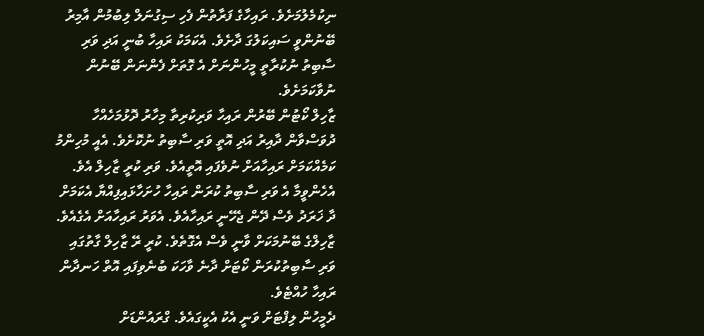ނިކުމެލުމަށެވެ. ރައިހާގެ ފަރާތުން ފެހި ސިގުނަލް ލިބުމުން އާމިރު ބޭނުންވީ ސައިކަލުގަ ދާށެވެ. އެކަމަކު ރައިހާ ބުނީ އަދި ވަރި ސާބިތު ނުކުރާތީ މީހުންނަށް އެ ގޮތަށް ފެންނަން ބޭނުން ނުވާކަމަށެވެ.
ޒާހިލް ކޯޓުން ބޭރުން ރައިހާ ވަރިކުރިތާ މިހާރު ދޮޅުމަހެއްހާ ދުވަސްވާން ދާއިރު އަދި އޮތީ ވަރި ސާބިތު ނުކޮށެވެ. އެއީ މުހިންމު ކަމެއްކަމަށް ރައިހާއަށް ނުވެފައި އޮތީއެވެ. ވަރި ކުރީ ޒާހިލް އެވެ. އެހެންވީމާ އެ ވަރި ސާބިތު ކުރަން ރައިހާ ހުށަހާޅައިފިއްޔާ އެކަމަށް ދާ ޚަރަދު ވެސް ދޭން ޖެހޭނީ ރައިހާއެވެ. އެވަރު ރައިހާއަށް އެގެއެވެ. ޒާހިލްގެ ބޭނުމަކަށް ވާނީ ވެސް އެގޮތެވެ. ކުރީ ރޭ ޒާހިލް ގާތުގައި ވަރި ސާބިތުކުރަން ކޯޓަށް ދާނެ ވާހަކަ ބުނެވިފައި އޮތް ހަނދާން ރައިހާ ހުއްޓެވެ.
ދެމީހުން ލިފްޓަށް ވަނީ އެކު އެކީގައެވެ. ގްރައުންޑަށް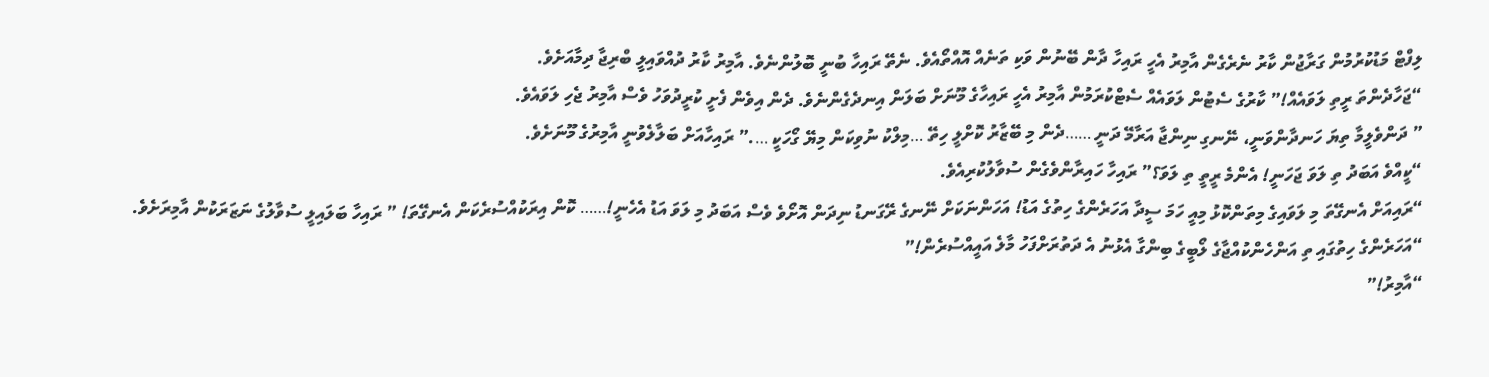ލިފްޓް މަޑުކުރުމުން ގަރާޖުން ކާރު ނެރެގެން އާމިރު އެހީ ރައިހާ ދާން ބޭނުން ވަކި ތަނެއް އޮއްތޯއެވެ. ނެތޭ ރައިހާ ބުނީ ބޮލުންނެވެ. އާމިރު ކާރު ދުއްވައިލީ ބްރިޖާ ދިމާއަށެވެ.
“ޖަހާދެންތަ ރީތި ލަވައެއް!” ކާރުގެ ސެޓުން ލަވައެއް ސެޓްކުރަމުން އާމިރު އެހީ ރައިހާގެ މޫނަށް ބަލަން އިނދެގެންނެވެ. ދެން އިވެން ފެށީ ކުރީދުވަހު ވެސް އާމިރު ޖެހި ލަވައެވެ.
” ދަންވެލީމާ ތިޔަ ހަނދާންވަނީ، ނޭނގި ނިންޖާ އަރާމޭ ދަނީ ……ދެން މި ބޭޒާރު ކޮށްލީ ހިތޭ …މިލްކު ނުވިކަން މިޔޭ ގޯހަކީ ….” ރައިހާއަށް ބަލާލެވުނީ އާމިރުގެ މޫނަށެވެ.
“ކީއްވެ އަބަދު ތި ލަވަ ޖަހަނީ! އެންމެ ރީތީ ތި ލަވަ؟” ރައިހާ ހައިރާންވެގެން ސުވާލުކުރިއެވެ.
“ރައިއަށް އެނގޭތަ މި ލަވައިގެ މިތަންކޮޅު މިއީ ހަމަ ސީދާ އަހަރެންގެ ހިތުގެ އަޑު! އަހަންނަކަށް ނޭނގެ ރޭގަނޑު ނިދަން އޮށޯވެ ވެސް އަބަދު މި ލަވަ އަޑު އެހެނީ!…… ކޮން އިރަކުއްސުރެކަން އެނގޭތަ! ” ރައިހާ ބަލައިލީ ސުވާލުގެ ނަޒަރަކުން އާމިރަށެވެ.
“އަހަރެންގެ ހިތުގައި ތި އަންހެންކުއްޖާގެ ލޯބީގެ ބިންގާ އެޅުނު އެ ދަތުރަށްފަހު މާލެ އައީއްސުރެން!”
“އާމިރު!”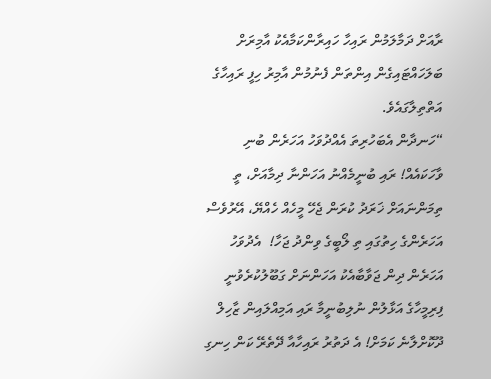ރާއަށް ދަމާލަމުން ރައިހާ ހައިރާންކަމާއެކު އާމިރަށް ބަލަހައްޓައިގެން އިންތަން ފެނުމުން އާމިރު ހިފީ ރައިހާގެ އަތްތިލާގައެވެ.
“ހަނދާން އެބަހުރިތަ އެއްދުވަހު އަހަރެން ބުނި ވާހަކައެއް! ރައި ބުނީމެއްނު އަހަންނާ ދިމާއަށް، ތީ ތިމަންނައަށް ޚަރަދު ކުރަން ޖެހޭ މީހެއް ހެއްޔޭ، އޭރުވެސް އަހަރެންގެ ހިތުގައި ތި ލޯބީގެ ވިންދު ޖަހާ!  އެދުވަހު އަހަރެން ދިން ޖަވާބާއެކު އަހަންނަށް ގަބޫލުކުރެވުނީ ފިރިމީހާގެ އަޅާލުން ނުލިބުނީމާ ރައި އަމިއްލައިން ޒާހިލް ދޫކޮށްލާނެ ކަމަށް! އެ ދަތުރު ރައިހާއާ ދޭތެރޭ ކަން ހިނގި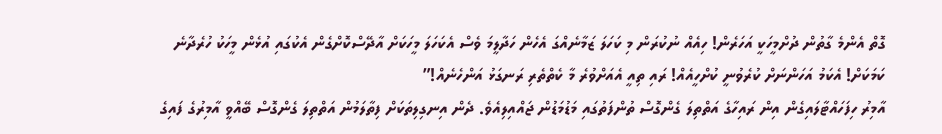ގޮތް އެންމެ ގާތުން ދުށްމީހަކީ އަހަރެން! ހިއެއް ނުކުރަން މި ކަހަލަ ޒަމާނެއްގަ އެހެން ހަދާލީމަ ވެސް އެކަހަލަ މީހަކަށް އާދޭސްކޮށްގެން އެކުގައި އުޅެން މީހަކު ހުރެދާނެ ކަމަކަށް! އެކަމު އަހަންނަށް ކުރެވުނީ ކުށްހީއެއް! ރައި ތިއީ އެއަށްވުރެ މާ ކެތްތެރި ރަނގަޅު އަންހެނެއް!”
އާމިރު ހިފަހައްޓާލައިގެން އިން ރައިހާގެ އަތްތިލަ ގެންގޮސް ތުންފަތުގައި މަޑުމަޑުން ޖައްއިލިއެވެ. ދެން އިނގިލިތަކަށް ފިތާލަމުން އަތްތިލަ ގެންގޮސް ބޭއްވީ އާމިރުގެ ފައިގެ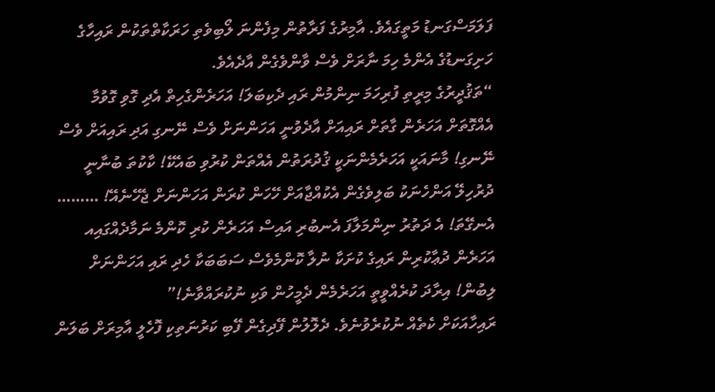ފަލަމަސްގަނޑު މަތީގައެވެ. އާމިރުގެ ފަރާތުން މިފެންނަ ލޯބިވެތި ހަރަކާތްތަކުން ރައިހާގެ ހަށިގަނޑުގެ އެންމެ ހިމަ ނާރަށް ވެސް ވާންވެގެން އާދެއެވެ.
“ތަޤުދީރުގެ މިރީތި ފުރިހަމަ ނިންމުން ރައި ދެކިބަލަ! އަހަރެންގެހިތް އެދި ގޮވި ގޮވުމާ އެއްގޮތަށް އަހަރެން ގާތަށް ރައިއަށް އާދެވުނީ އަހަންނަށް ވެސް ނޭނގި އަދި ރައިއަށް ވެސް ނޭނގި! މާނައަކީ އަހަރެމެންނަކީ ޤުދުރަތުން އެއްތަން ކުރުވި ބައެކޭ! ކާކުތަ ބުނާނީ ދުރުހިލޭ އަންހެނަކު ބަލިވެގެން އެކުއްޖާއަށް ހޭހަން ކުރަން އަހަންނަށް ޖެހޭނެއޭ! ……… އެނގޭތަ! އެ ދަތުރު ނިންމަލާފަ އެނބުރި އައިސް އަހަރެން ކުރި ކޮންމެ ނަމާދެއްގައިއ އަހަރެން ދުޢާކުރިން ރައިގެ ކުށަކާ ނުލާ ކޮންމެވެސް ސަބަބަކާ ހެދި ރައި އަހަންނަށް ލިބުން! އިރާދަ ކުރެއްވީތީ އަހަރެމެން ދެމީހުން ވަކި ނުކުރައްވާނެ!”
ރައިހާއަކަށް ކެތެއް ނުކުރެވުނެވެ. ދެލޮލުން ފޭދިގެން ފޭބި ކަރުނަތިކި ފޮހެލީ އާމިރަށް ބަލަން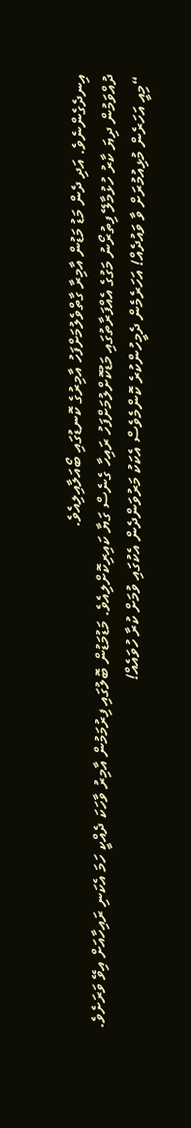އިނދެގެންނެވެ. އަދި ދެން މަޑު މަޑުން އާމިރާ ގާތްވެލުމަށްފަހު އާމިރުގެ ކޮނޑުގައި ބޯއަލާއިލިއެވެ.
ދުއްވަމުން ދިޔަ ކާރު ހުޅުމާލޭ ފިތުރޯނު މަގުގެ އެއްފަރާތުގައި މަޑުކޮށްލުމަށްފަހު ރައިހާ ގެނެސް ގަޔާ ކައިރިކޮށްލިއެވެ. މަޑުމަޑުން ބޮލުގައި ފިރުމަމުން އާމިރު ވާހަކަ ދެއްކީ ހަމަ އެކަނި ރައިހާއަށް އިވޭ ވަރަށެވެ.
“މިއީ އަހަރެން މުޅިއުމުރަށް ވާ ވައުދެއް! އަހަރެމެން ދެމީހުންކުރެ ކޮންމެވެސް އެކަކު މަރުވަންދެން އެކުގައި ވުމަށް ކުރާ ހުވައެއް!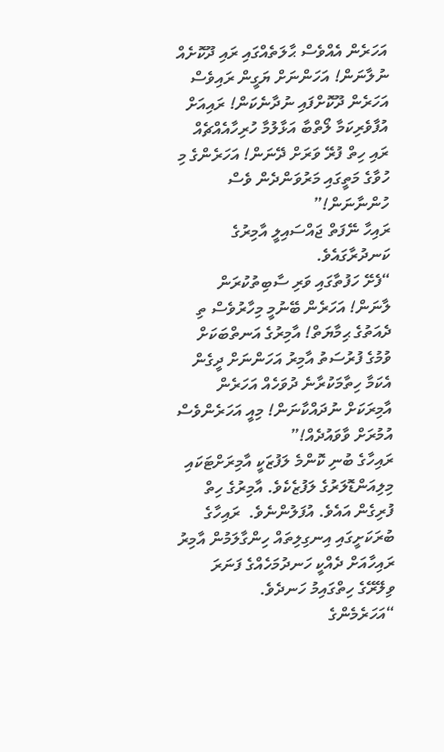އަހަރެން އެއްވެސް ޙާލަތެއްގައި ރައި ދޫކޮށެއް ނުލާނަން! އަހަންނަށް ޔަގީން ރައިވެސް އަހަރެން ދޫކޮށްފައި ނުދާނެކަން! ރައިއަށް އުފާވެރިކަމާ ލޯތްބާ އަޅާލުމާ ހުރިހާއެއްޗެއް ރައި ހިތް ފުރޭ ވަރަށް ދޭނަން! އަހަރެންގެ މި ހުވާގެ މަތީގައި މަރުވަންދެން ވެސް ހުންނާނަން!”
ރައިހާ ނޭފަތް ޖައްސައިލީ އާމިރުގެ ކަނދުރާގައެވެ.
“ފެށޭ ހަފުތާގައި ވަރި ސާބިތުކުރަން ލާނަން! އަހަރެން ބޭނުމީ މިހާރުވެސް ތި ދެއަތުގެ ޙިމާޔަތް! އާމިރުގެ އަނތްބަކަށް ވުމުގެ ފުރުސަތު އާމިރު އަހަންނަށް ދީގެން އެކަމާ ހިތާމަކުރާނެ ދުވަހެއް އަހަރެން އާމިރަކަށް ނުދައްކާނަން! މިއީ އަހަރެންވެސް އުމުރަށް ވާވައުދެއް!”
ރައިހާގެ ބުނި ކޮންމެ ލަފުޒަކީ އާމިރަށްޓަކައި މިލިއަންޑޮލަރުގެ ލަފުޒެކެވެ. އާމިރުގެ ހިތް ފުރިގެން އައެވެ. އުފަލުންނެވެ.  ރައިހާގެ ބުރަކަށީގައި އިނގިލިތައް ހިންގާލަމުން އާމިރު ރައިހާއަށް ދެއްކީ ހަނދުމަހެއްގެ ފަނަރަ ވިލޭރޭގެ ހިތްގައިމު ހަނދެވެ.
“އަހަރެމެންގެ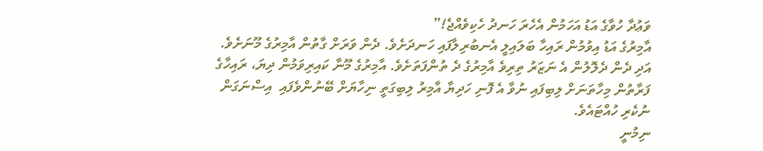ވަޢުދާ ހުވާގެ އަޑު އަހަމުން އެހެރަ ހަނދު ހެކިވެއްޖެ!”
އާމިރުގެ އަޑު އިވުމުން ރައިހާ ބަލައިލީ އެނބުރިލާފައި ހަނދަށެވެ. ދެން ވަރަށް ގާތުން އާމިރުގެ މޫނަށެވެ. އަދި ދެން ދެލޮލުން އެ ނަޒަރު ތިރިވެ އާމިރުގެ ދެ ތުންފަތަށެވެ. އާމިރުގެ މޫނާ ކައިރިވަމުން ދިޔަ، ރައިހާގެ ފަރާތުން މިހާތަނަށް ލިބިފައި ނުވާ އެ ފޮނި ހަދިޔާ އާމިރު ލިބިގަތީ ނިހާޔަށް ބޭނުންވެފައި  އިސްނަގަން ނުކެރި ހުއްޓައެވެ.
ނިމުނީ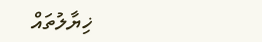ޚިޔާލުތައް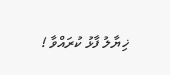ޚިޔާލު ފާޅު ކުރައްވާ !